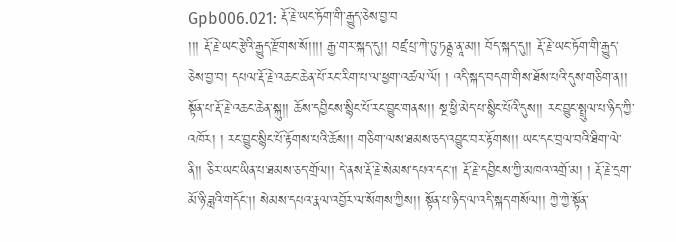Gpb006.021: རྡོ་རྗེ་ཡང་ཏོག་གི་རྒྱུད་ཅེས་བྱ་བ
།།། རྡོ་རྗེ་ཡང་རྩེའི་རྒྱུད་རྫོགས་སོ།།།། རྒྱ་གར་སྐད་དུ།། བཛྲ་པྲ་ཀེ་ཏུ་ཏནྟྲ་ནཱ་མ།། བོད་སྐད་དུ།། རྡོ་རྗེ་ཡང་ཏོག་གི་རྒྱུད་ཅེས་བྱ་བ། དཔལ་རྡོ་རྗེ་འཆང་ཆེན་པོ་རང་རིག་པ་ལ་ཕྱག་འཚལ་ལོ། ། འདི་སྐད་བདག་གིས་ཐོས་པའི་དུས་གཅིག་ན།། སྟོན་པ་རྡོ་རྗེ་འཆང་ཆེན་སྐུ།། ཆོས་དབྱིངས་སྙིང་པོ་རང་བྱུང་གནས།། སྔ་ཕྱི་མེད་པ་སྙིང་པོའི་དུས།། རང་བྱུང་སྤྲུལ་པ་ཉིད་ཀྱི་འཁོར། ། རང་བྱུང་སྙིང་པོ་རྟོགས་པའི་ཆོས།། གཅིག་ལས་ཐམས་ཅད་འབྱུང་བར་རྟོགས།། ཡང་དང་བྲལ་བའི་ཐིག་ལེ་ནི།། ཅིར་ཡང་ཡིན་པ་ཐམས་ཅད་གྲོལ།། དེ་ནས་རྡོ་རྗེ་སེམས་དཔའ་དང།། རྡོ་རྗེ་དབྱིངས་ཀྱི་མཁའ་འགྲོ་མ། ། རྡོ་རྗེ་དྲག་མོ་ཉི་ཟླའི་གདོང།། སེམས་དཔའ་རྣལ་འབྱོར་ལ་སོགས་ཀྱིས།། སྟོན་པ་ཉིད་ལ་འདི་སྐད་གསོལ།། ཀྱེ་ཀྱེ་སྟོན་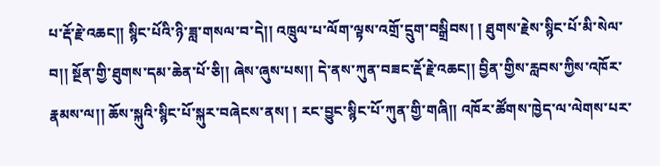པ་རྡོ་རྗེ་འཆང།། སྙིང་པོའི་ཉི་ཟླ་གསལ་བ་དེ།། འཁྲུལ་པ་ལོག་ལྟས་འགྲོ་དྲུག་བསྒྲིབས། ། ཐུགས་རྗེས་སྙིང་པོ་མི་སེལ་བ།། སྔོན་གྱི་ཐུགས་དམ་ཆེན་པོ་ཅི།། ཞེས་ཞུས་པས།། དེ་ནས་ཀུན་བཟང་རྡོ་རྗེ་འཆང།། བྱིན་གྱིས་རླབས་ཀྱིས་འཁོར་རྣམས་ལ།། ཆོས་སྐུའི་སྙིང་པོ་སྐུར་བཞེངས་ནས། ། རང་བྱུང་སྙིང་པོ་ཀུན་གྱི་གཞི།། འཁོར་ཚོགས་ཁྱེད་ལ་ལེགས་པར་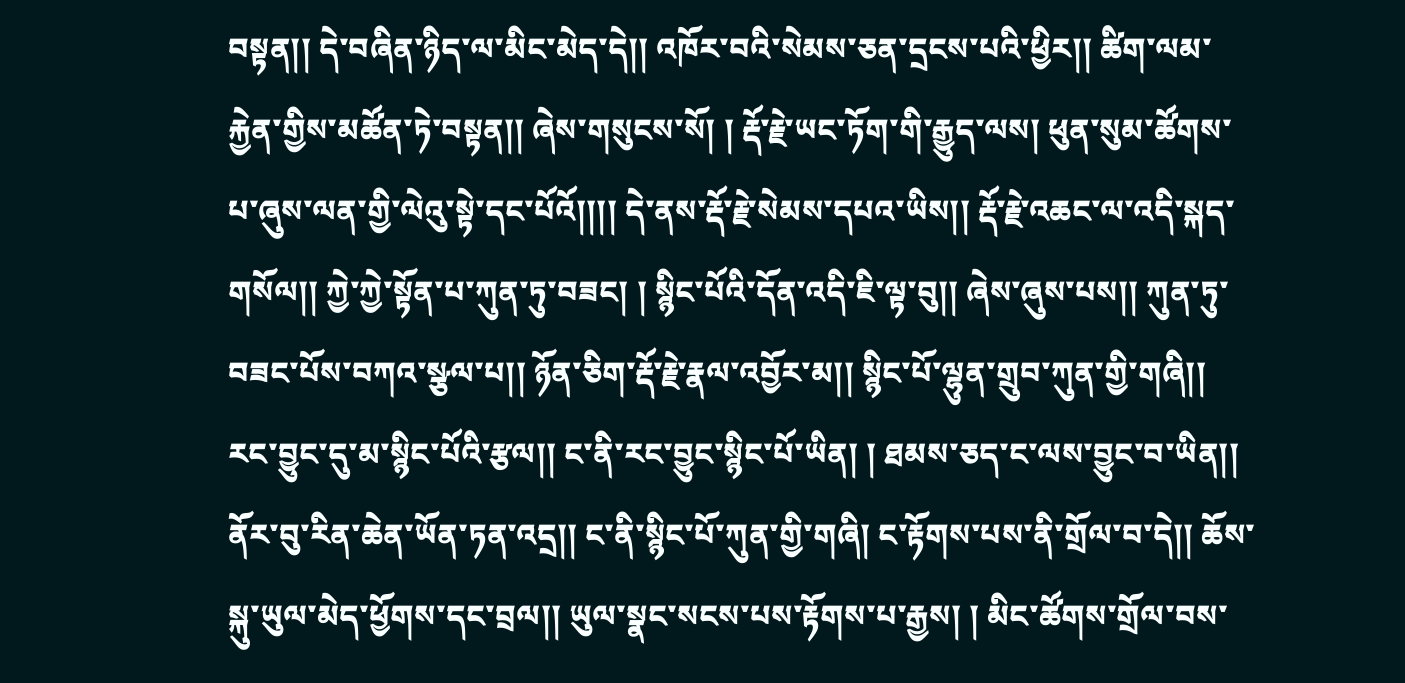བསྟན།། དེ་བཞིན་ཉིད་ལ་མིང་མེད་དེ།། འཁོར་བའི་སེམས་ཅན་དྲངས་པའི་ཕྱིར།། ཚིག་ལམ་རྐྱེན་གྱིས་མཚོན་ཏེ་བསྟན།། ཞེས་གསུངས་སོ། ། རྡོ་རྗེ་ཡང་ཏོག་གི་རྒྱུད་ལས། ཕུན་སུམ་ཚོགས་པ་ཞུས་ལན་གྱི་ལེའུ་སྟེ་དང་པོའོ།།།། དེ་ནས་རྡོ་རྗེ་སེམས་དཔའ་ཡིས།། རྡོ་རྗེ་འཆང་ལ་འདི་སྐད་གསོལ།། ཀྱེ་ཀྱེ་སྟོན་པ་ཀུན་ཏུ་བཟང། ། སྙིང་པོའི་དོན་འདི་ཇི་ལྟ་བུ།། ཞེས་ཞུས་པས།། ཀུན་ཏུ་བཟང་པོས་བཀའ་སྩལ་པ།། ཉོན་ཅིག་རྡོ་རྗེ་རྣལ་འབྱོར་མ།། སྙིང་པོ་ལྷུན་གྲུབ་ཀུན་གྱི་གཞི།། རང་བྱུང་དུ་མ་སྙིང་པོའི་རྩལ།། ང་ནི་རང་བྱུང་སྙིང་པོ་ཡིན། ། ཐམས་ཅད་ང་ལས་བྱུང་བ་ཡིན།། ནོར་བུ་རིན་ཆེན་ཡོན་ཏན་འདྲ།། ང་ནི་སྙིང་པོ་ཀུན་གྱི་གཞི། ང་རྟོགས་པས་ནི་གྲོལ་བ་དེ།། ཆོས་སྐུ་ཡུལ་མེད་ཕྱོགས་དང་བྲལ།། ཡུལ་སྣང་སངས་པས་རྟོགས་པ་རྒྱས། ། མིང་ཚོགས་གྲོལ་བས་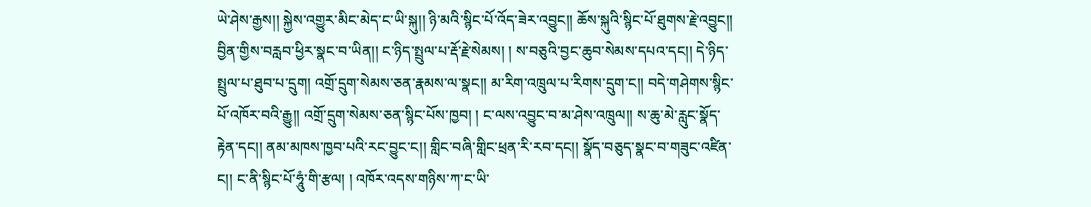ཡེ་ཤེས་རྒྱས།། སྐྱེས་འགྱུར་མིང་མེད་ང་ཡི་སྐུ།། ཉི་མའི་སྙིང་པོ་འོད་ཟེར་འབྱུང།། ཆོས་སྐུའི་སྙིང་པོ་ཐུགས་རྗེ་འབྱུང།། བྱིན་གྱིས་བརླབ་ཕྱིར་སྣང་བ་ཡིན།། ང་ཉིད་སྤྲུལ་པ་རྡོ་རྗེ་སེམས། ། ས་བཅུའི་བྱང་ཆུབ་སེམས་དཔའ་དང།། དེ་ཉིད་སྤྲུལ་པ་ཐུབ་པ་དྲུག། འགྲོ་དྲུག་སེམས་ཅན་རྣམས་ལ་སྣང།། མ་རིག་འཁྲུལ་པ་རིགས་དྲུག་ང།། བདེ་གཤེགས་སྙིང་པོ་འཁོར་བའི་རྒྱུ།། འགྲོ་དྲུག་སེམས་ཅན་སྙིང་པོས་ཁྱབ། ། ང་ལས་འབྱུང་བ་མ་ཤེས་འཁྲུལ།། ས་ཆུ་མེ་རླུང་སྣོད་རྟེན་དང།། ནམ་མཁས་ཁྱབ་པའི་རང་བྱུང་ང།། གླིང་བཞི་གླིང་ཕྲན་རི་རབ་དང།། སྣོད་བཅུད་སྣང་བ་གཟུང་འཛིན་ང།། ང་ནི་སྙིང་པོ་ཧཱུཾ་གི་རྩལ། ། འཁོར་འདས་གཉིས་ཀ་ང་ཡི་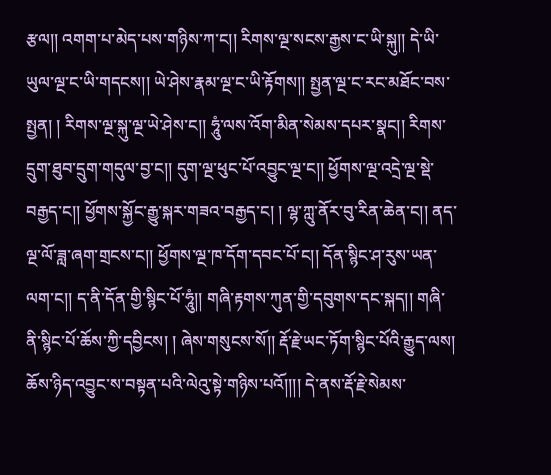རྩལ།། འགག་པ་མེད་པས་གཉིས་ཀ་ང།། རིགས་ལྔ་སངས་རྒྱས་ང་ཡི་སྐུ།། དེ་ཡི་ཡུལ་ལྔ་ང་ཡི་གདངས།། ཡེ་ཤེས་རྣམ་ལྔ་ང་ཡི་རྟོགས།། སྤྱན་ལྔ་ང་རང་མཐོང་བས་སྤྱན། ། རིགས་ལྔ་སྐུ་ལྔ་ཡེ་ཤེས་ང།། ཧཱུཾ་ལས་འོག་མིན་སེམས་དཔར་སྣང།། རིགས་དྲུག་ཐུབ་དྲུག་གདུལ་བྱ་ང།། དུག་ལྔ་ཕུང་པོ་འབྱུང་ལྔ་ང།། ཕྱོགས་ལྔ་འདྲེ་ལྔ་སྡེ་བརྒྱད་ང།། ཕྱོགས་སྐྱོང་རྒྱུ་སྐར་གཟའ་བརྒྱད་ང། ། ལྷ་ཀླུ་ནོར་བུ་རིན་ཆེན་ང།། ནད་ལྔ་ལོ་ཟླ་ཞག་གྲངས་ང།། ཕྱོགས་ལྔ་ཁ་དོག་དབང་པོ་ང།། དོན་སྙིང་ཤ་རུས་ཡན་ལག་ང།། ད་ནི་དོན་གྱི་སྙིང་པོ་ཧཱུཾ།། གཞི་རྟགས་ཀུན་གྱི་དབུགས་དང་སྐད།། གཞི་ནི་སྙིང་པོ་ཆོས་ཀྱི་དབྱིངས། ། ཞེས་གསུངས་སོ།། རྡོ་རྗེ་ཡང་ཏོག་སྙིང་པོའི་རྒྱུད་ལས། ཆོས་ཉིད་འབྱུང་ས་བསྟན་པའི་ལེའུ་སྟེ་གཉིས་པའོ།།།། དེ་ནས་རྡོ་རྗེ་སེམས་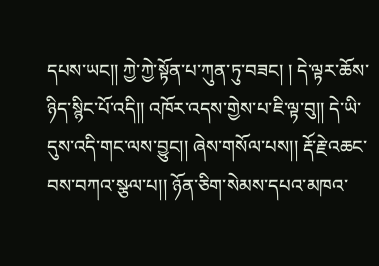དཔས་ཡང།། ཀྱེ་ཀྱེ་སྟོན་པ་ཀུན་ཏུ་བཟང། ། དེ་ལྟར་ཆོས་ཉིད་སྙིང་པོ་འདི།། འཁོར་འདས་གྱེས་པ་ཇི་ལྟ་བུ།། དེ་ཡི་དུས་འདི་གང་ལས་བྱུང།། ཞེས་གསོལ་པས།། རྡོ་རྗེ་འཆང་བས་བཀའ་སྩལ་པ།། ཉོན་ཅིག་སེམས་དཔའ་མཁའ་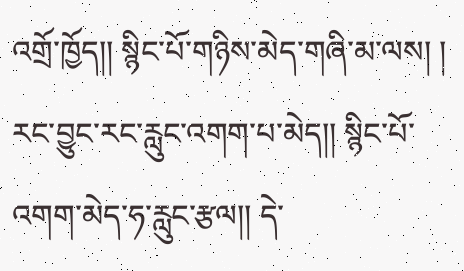འགྲོ་ཁྱོད།། སྙིང་པོ་གཉིས་མེད་གཞི་མ་ལས། ། རང་བྱུང་རང་རླུང་འགག་པ་མེད།། སྙིང་པོ་འགག་མེད་ཧ་རླུང་རྩལ།། དེ་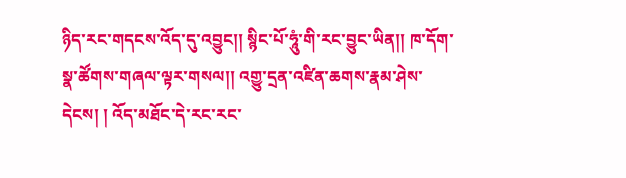ཉིད་རང་གདངས་འོད་དུ་འབྱུང།། སྙིང་པོ་ཧཱུཾ་གི་རང་བྱུང་ཡིན།། ཁ་དོག་སྣ་ཚོགས་གཞལ་ལྟར་གསལ།། འགྱུ་དྲན་འཛིན་ཆགས་རྣམ་ཤེས་དེངས། ། འོད་མཐོང་དེ་རང་རང་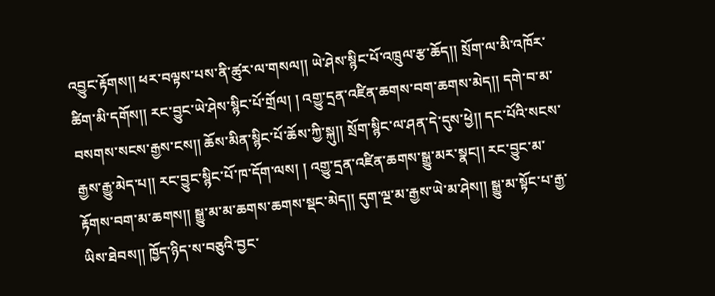འབྱུང་རྟོགས།། ཕར་བལྟས་པས་ནི་ཚུར་ལ་གསལ།། ཡེ་ཤེས་སྙིང་པོ་འཁྲུལ་རྩ་ཆོད།། སྲོག་ལ་མི་འཁོར་ཚིག་མི་དགོས།། རང་བྱུང་ཡེ་ཤེས་སྙིང་པོ་གྲོལ། ། འགྱུ་དྲན་འཛིན་ཆགས་བག་ཆགས་མེད།། དགེ་བ་མ་བསགས་སངས་རྒྱས་ངས།། ཆོས་མིན་སྙིང་པོ་ཆོས་ཀྱི་སྐུ།། སྲོག་སྙིང་ལ་ཤན་དེ་དུས་ཕྱེ།། དང་པོའི་སངས་རྒྱས་རྒྱུ་མེད་པ།། རང་བྱུང་སྙིང་པོ་ཁ་དོག་ལས། ། འགྱུ་དྲན་འཛིན་ཆགས་སྒྱུ་མར་སྣང།། རང་བྱུང་མ་རྟོགས་བག་མ་ཆགས།། སྒྱུ་མ་མ་ཆགས་ཆགས་སྡང་མེད།། དུག་ལྔ་མ་རྒྱས་ཡེ་མ་ཤེས།། སྒྱུ་མ་སྟོང་པ་རྒྱ་ཡིས་ཐེབས།། ཁྱོད་ཉིད་ས་བཅུའི་བྱང་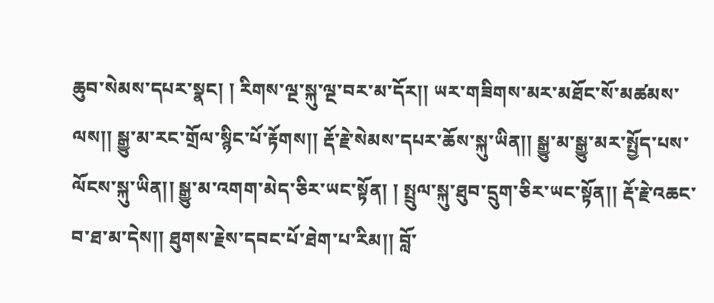ཆུབ་སེམས་དཔར་སྣང། ། རིགས་ལྔ་སྐུ་ལྔ་བར་མ་དོར།། ཡར་གཟིགས་མར་མཐོང་སོ་མཚམས་ལས།། སྒྱུ་མ་རང་གྲོལ་སྙིང་པོ་རྟོགས།། རྡོ་རྗེ་སེམས་དཔར་ཆོས་སྐུ་ཡིན།། སྒྱུ་མ་སྒྱུ་མར་སྤྱོད་པས་ལོངས་སྐུ་ཡིན།། སྒྱུ་མ་འགག་མེད་ཅིར་ཡང་སྟོན། ། སྤྲུལ་སྐུ་ཐུབ་དྲུག་ཅིར་ཡང་སྟོན།། རྡོ་རྗེ་འཆང་བ་ཐ་མ་དེས།། ཐུགས་རྗེས་དབང་པོ་ཐེག་པ་རིམ།། བློ་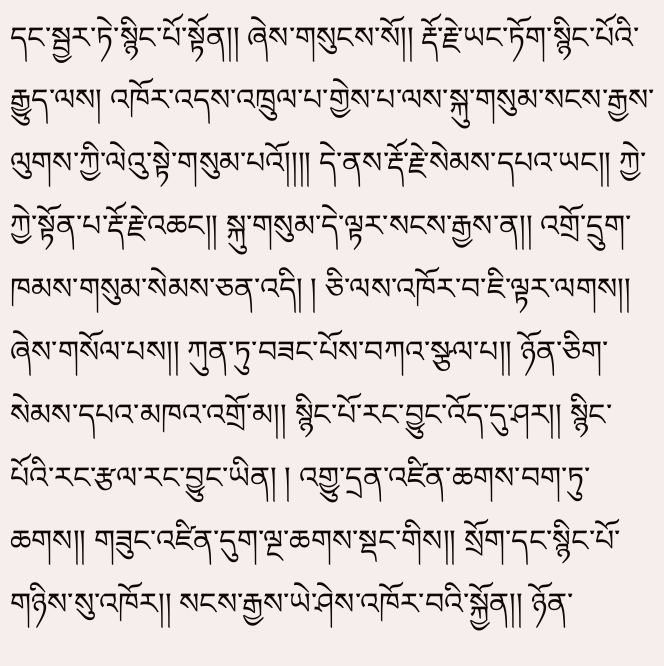དང་སྦྱར་ཏེ་སྙིང་པོ་སྟོན།། ཞེས་གསུངས་སོ།། རྡོ་རྗེ་ཡང་ཏོག་སྙིང་པོའི་རྒྱུད་ལས། འཁོར་འདས་འཁྲུལ་པ་གྱེས་པ་ལས་སྐུ་གསུམ་སངས་རྒྱས་ལུགས་ཀྱི་ལེའུ་སྟེ་གསུམ་པའོ།།།། དེ་ནས་རྡོ་རྗེ་སེམས་དཔའ་ཡང།། ཀྱེ་ཀྱེ་སྟོན་པ་རྡོ་རྗེ་འཆང།། སྐུ་གསུམ་དེ་ལྟར་སངས་རྒྱས་ན།། འགྲོ་དྲུག་ཁམས་གསུམ་སེམས་ཅན་འདི། ། ཅི་ལས་འཁོར་བ་ཇི་ལྟར་ལགས།། ཞེས་གསོལ་པས།། ཀུན་ཏུ་བཟང་པོས་བཀའ་སྩལ་པ།། ཉོན་ཅིག་སེམས་དཔའ་མཁའ་འགྲོ་མ།། སྙིང་པོ་རང་བྱུང་འོད་དུ་ཤར།། སྙིང་པོའི་རང་རྩལ་རང་བྱུང་ཡིན། ། འགྱུ་དྲན་འཛིན་ཆགས་བག་ཏུ་ཆགས།། གཟུང་འཛིན་དུག་ལྔ་ཆགས་སྡང་གིས།། སྲོག་དང་སྙིང་པོ་གཉིས་སུ་འཁོར།། སངས་རྒྱས་ཡེ་ཤེས་འཁོར་བའི་སྐྱོན།། ཉོན་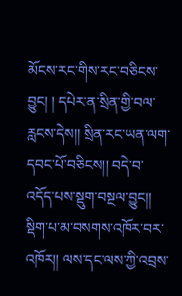མོངས་རང་གིས་རང་བཅིངས་བྱུང། ། དཔེར་ན་སྲིན་གྱི་བལ་རླངས་དེས།། སྲིན་རང་ཡན་ལག་དབང་པོ་བཅིངས།། བདེ་བ་འདོད་པས་སྡུག་བསྔལ་བྱུང།། སྡིག་པ་མ་བསགས་འཁོར་བར་འཁོར།། ལས་དང་ལས་ཀྱི་འབྲས་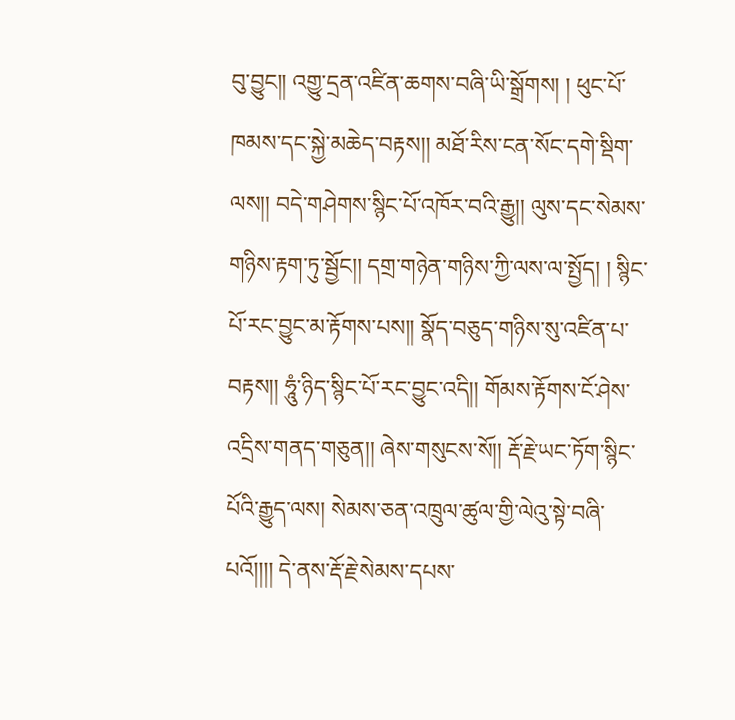བུ་བྱུང།། འགྱུ་དྲན་འཛིན་ཆགས་བཞི་ཡི་སྒྲོགས། ། ཕུང་པོ་ཁམས་དང་སྐྱེ་མཆེད་བརྟས།། མཐོ་རིས་ངན་སོང་དགེ་སྡིག་ལས།། བདེ་གཤེགས་སྙིང་པོ་འཁོར་བའི་རྒྱུ།། ལུས་དང་སེམས་གཉིས་རྟག་ཏུ་སྦྱོང།། དགྲ་གཉེན་གཉིས་ཀྱི་ལས་ལ་སྤྱོད། ། སྙིང་པོ་རང་བྱུང་མ་རྟོགས་པས།། སྣོད་བཅུད་གཉིས་སུ་འཛིན་པ་བརྟས།། ཧཱུཾ་ཉིད་སྙིང་པོ་རང་བྱུང་འདི།། གོམས་རྟོགས་ངོ་ཤེས་འདྲིས་གནད་གཅུན།། ཞེས་གསུངས་སོ།། རྡོ་རྗེ་ཡང་ཏོག་སྙིང་པོའི་རྒྱུད་ལས། སེམས་ཅན་འཁྲུལ་ཚུལ་གྱི་ལེའུ་སྟེ་བཞི་པའོ།།།། དེ་ནས་རྡོ་རྗེ་སེམས་དཔས་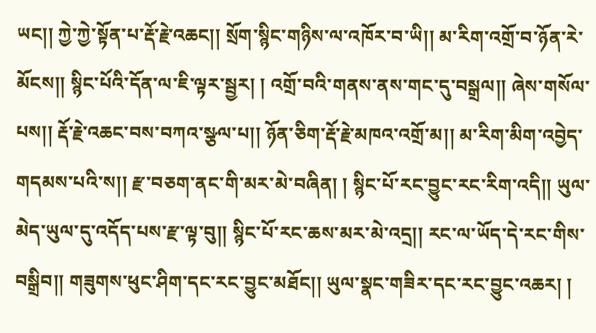ཡང།། ཀྱེ་ཀྱེ་སྟོན་པ་རྡོ་རྗེ་འཆང།། སྲོག་སྙིང་གཉིས་ལ་འཁོར་བ་ཡི།། མ་རིག་འགྲོ་བ་ཉོན་རེ་མོངས།། སྙིང་པོའི་དོན་ལ་ཇི་ལྟར་སྦྱར། ། འགྲོ་བའི་གནས་ནས་གང་དུ་བསྒྲལ།། ཞེས་གསོལ་པས།། རྡོ་རྗེ་འཆང་བས་བཀའ་སྩལ་པ།། ཉོན་ཅིག་རྡོ་རྗེ་མཁའ་འགྲོ་མ།། མ་རིག་མིག་འབྱེད་གདམས་པའི་ས།། རྫ་བཅག་ནང་གི་མར་མེ་བཞིན། ། སྙིང་པོ་རང་བྱུང་རང་རིག་འདི།། ཡུལ་མེད་ཡུལ་དུ་འདོད་པས་རྫ་ལྟ་བུ།། སྙིང་པོ་རང་ཆས་མར་མེ་འདྲ།། རང་ལ་ཡོད་དེ་རང་གིས་བསྒྲིབ།། གཟུགས་ཕུང་ཤིག་དང་རང་བྱུང་མཐོང།། ཡུལ་སྣང་གཟིར་དང་རང་བྱུང་འཆར། །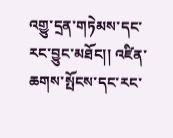འགྱུ་དྲན་གཏེམས་དང་རང་བྱུང་མཐོང།། འཛིན་ཆགས་སྤོངས་དང་རང་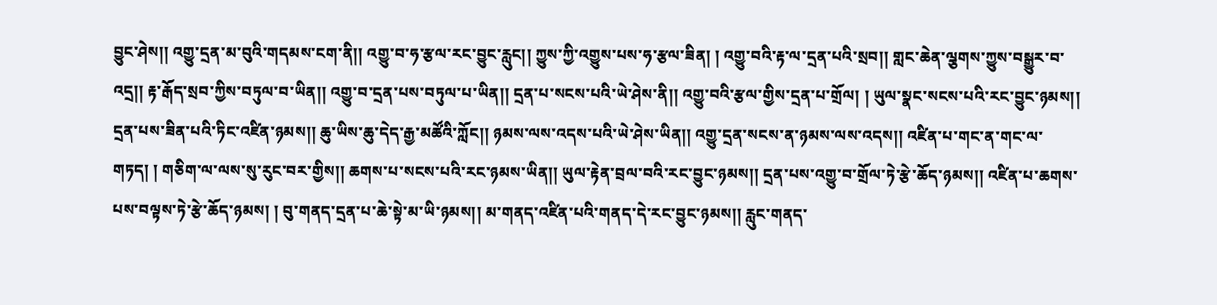བྱུང་ཤེས།། འགྱུ་དྲན་མ་བུའི་གདམས་ངག་ནི།། འགྱུ་བ་ཧ་རྩལ་རང་བྱུང་རླུང།། ཀྱུས་ཀྱི་འགྱུས་པས་ཧ་རྩལ་ཟིན། ། འགྱུ་བའི་རྟ་ལ་དྲན་པའི་སྲབ།། གླང་ཆེན་ལྕགས་ཀྱུས་བསྒྱུར་བ་འདྲ།། རྟ་རྒོད་སྲབ་ཀྱིས་བཏུལ་བ་ཡིན།། འགྱུ་བ་དྲན་པས་བཏུལ་པ་ཡིན།། དྲན་པ་སངས་པའི་ཡེ་ཤེས་ནི།། འགྱུ་བའི་རྩལ་གྱིས་དྲན་པ་གྲོལ། ། ཡུལ་སྣང་སངས་པའི་རང་བྱུང་ཉམས།། དྲན་པས་ཟིན་པའི་ཏིང་འཛིན་ཉམས།། ཆུ་ཡིས་ཆུ་དེད་རྒྱ་མཚོའི་ཀློང།། ཉམས་ལས་འདས་པའི་ཡེ་ཤེས་ཡིན།། འགྱུ་དྲན་སངས་ན་ཉམས་ལས་འདས།། འཛིན་པ་གང་ན་གང་ལ་གཏད། ། གཅིག་ལ་ལས་སུ་རུང་བར་གྱིས།། ཆགས་པ་སངས་པའི་རང་ཉམས་ཡིན།། ཡུལ་རྟེན་བྲལ་བའི་རང་བྱུང་ཉམས།། དྲན་པས་འགྱུ་བ་གྲོལ་ཏེ་རྩེ་ཆོད་ཉམས།། འཛིན་པ་ཆགས་པས་བལྟས་ཏེ་རྩེ་ཆོད་ཉམས། ། བུ་གནད་དྲན་པ་ཆེ་སྟེ་མ་ཡི་ཉམས།། མ་གནད་འཛིན་པའི་གནད་དེ་རང་བྱུང་ཉམས།། རླུང་གནད་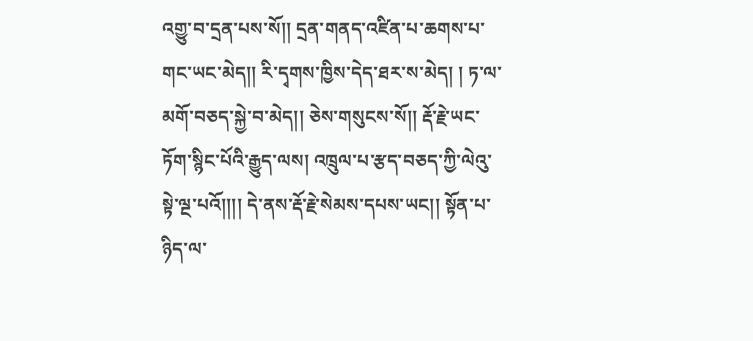འགྱུ་བ་དྲན་པས་སོ།། དྲན་གནད་འཛིན་པ་ཆགས་པ་གང་ཡང་མེད།། རི་དྭགས་ཁྱིས་དེད་ཐར་ས་མེད། ། ཏ་ལ་མགོ་བཅད་སྐྱེ་བ་མེད།། ཅེས་གསུངས་སོ།། རྡོ་རྗེ་ཡང་ཏོག་སྙིང་པོའི་རྒྱུད་ལས། འཁྲུལ་པ་རྩད་བཅད་ཀྱི་ལེའུ་སྟེ་ལྔ་པའོ།།།། དེ་ནས་རྡོ་རྗེ་སེམས་དཔས་ཡང།། སྟོན་པ་ཉིད་ལ་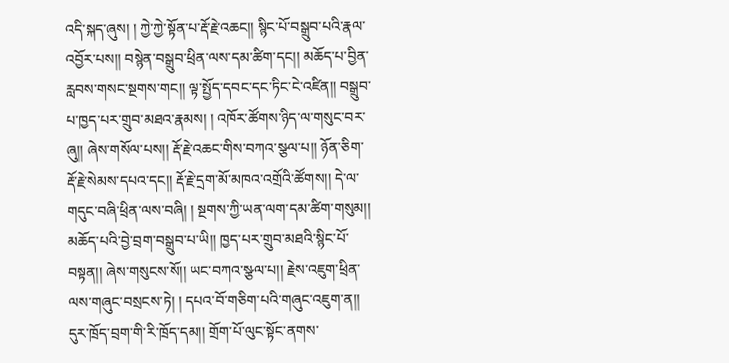འདི་སྐད་ཞུས། ། ཀྱེ་ཀྱེ་སྟོན་པ་རྡོ་རྗེ་འཆང།། སྙིང་པོ་བསྒྲུབ་པའི་རྣལ་འབྱོར་པས།། བསྙེན་བསྒྲུབ་ཕྲིན་ལས་དམ་ཚིག་དང།། མཆོད་པ་བྱིན་རླབས་གསང་སྔགས་གང།། ལྟ་སྤྱོད་དབང་དང་ཏིང་ངེ་འཛིན།། བསྒྲུབ་པ་ཁྱད་པར་གྲུབ་མཐའ་རྣམས། ། འཁོར་ཚོགས་ཉིད་ལ་གསུང་བར་ཞུ།། ཞེས་གསོལ་པས།། རྡོ་རྗེ་འཆང་གིས་བཀའ་སྩལ་པ།། ཉོན་ཅིག་རྡོ་རྗེ་སེམས་དཔའ་དང།། རྡོ་རྗེ་དྲག་མོ་མཁའ་འགྲོའི་ཚོགས།། དེ་ལ་གདུང་བཞི་ཕྲིན་ལས་བཞི། ། སྔགས་ཀྱི་ཡན་ལག་དམ་ཚིག་གསུམ།། མཆོད་པའི་བྱེ་བྲག་བསྒྲུབ་པ་ཡི།། ཁྱད་པར་གྲུབ་མཐའི་སྙིང་པོ་བསྟན།། ཞེས་གསུངས་སོ།། ཡང་བཀའ་སྩལ་པ།། རྗེས་འཇུག་ཕྲིན་ལས་གཞུང་བསྲངས་ཏེ། ། དཔའ་བོ་གཅིག་པའི་གཞུང་འཇུག་ན།། དུར་ཁྲོད་བྲག་གི་རི་ཁྲོད་དམ།། གྲོག་པོ་ལུང་སྟོང་ནགས་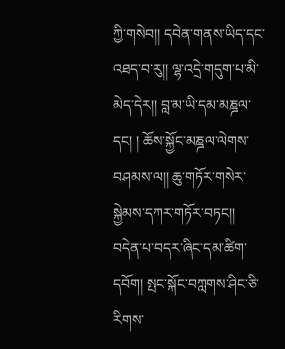ཀྱི་གསེབ།། དབེན་གནས་ཡིད་དང་འཐད་བ་རུ།། ལྷ་འདྲེ་གདུག་པ་མི་མེད་དེར།། བླ་མ་ཡི་དམ་མཎྜལ་དང། ། ཆོས་སྐྱོང་མཎྜལ་ལེགས་བཤམས་ལ།། ཆུ་གཏོར་གསེར་སྐྱེམས་དཀར་གཏོར་བཏང།། བདེན་པ་བདར་ཞིང་དམ་ཚིག་དབོག། སྤང་སྐོང་བཀླགས་ཤིང་ཅི་རིགས་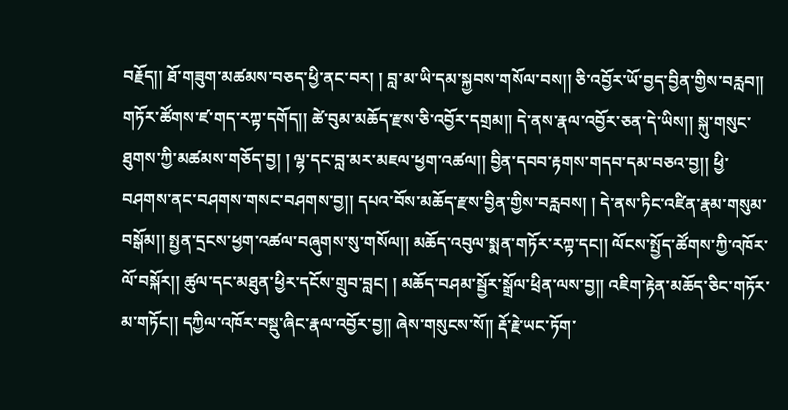བརྗོད།། ཐོ་གཟུག་མཚམས་བཅད་ཕྱི་ནང་བར། ། བླ་མ་ཡི་དམ་སྐྱབས་གསོལ་བས།། ཅི་འབྱོར་ཡོ་བྱད་བྱིན་གྱིས་བརླབ།། གཏོར་ཚོགས་ཛ་གད་རཀྟ་དགོད།། ཚེ་བུམ་མཆོད་རྫས་ཅི་འབྱོར་དགྲམ།། དེ་ནས་རྣལ་འབྱོར་ཅན་དེ་ཡིས།། སྐུ་གསུང་ཐུགས་ཀྱི་མཚམས་གཅོད་བྱ། ། ལྷ་དང་བླ་མར་མཇལ་ཕྱག་འཚལ།། བྱིན་དབབ་རྟགས་གདབ་དམ་བཅའ་བྱ།། ཕྱི་བཤགས་ནང་བཤགས་གསང་བཤགས་བྱ།། དཔའ་བོས་མཆོད་རྫས་བྱིན་གྱིས་བརླབས། ། དེ་ནས་ཏིང་འཛིན་རྣམ་གསུམ་བསྒོམ།། སྤྱན་དྲངས་ཕྱག་འཚལ་བཞུགས་སུ་གསོལ།། མཆོད་འབུལ་སྨན་གཏོར་རཀྟ་དང།། ལོངས་སྤྱོད་ཚོགས་ཀྱི་འཁོར་ལོ་བསྐོར།། ཚུལ་དང་མཐུན་ཕྱིར་དངོས་གྲུབ་བླང། ། མཆོད་བཤམ་སྦྱོར་སྒྲོལ་ཕྲིན་ལས་བྱ།། འཇིག་རྟེན་མཆོད་ཅིང་གཏོར་མ་གཏོང།། དཀྱིལ་འཁོར་བསྡུ་ཞིང་རྣལ་འབྱོར་བྱ།། ཞེས་གསུངས་སོ།། རྡོ་རྗེ་ཡང་ཏོག་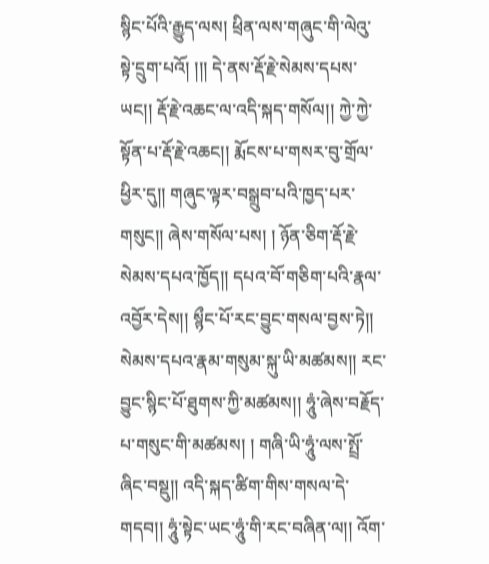སྙིང་པོའི་རྒྱུད་ལས། ཕྲིན་ལས་གཞུང་གི་ལེའུ་སྟེ་དྲུག་པའོ། །།། དེ་ནས་རྡོ་རྗེ་སེམས་དཔས་ཡང།། རྡོ་རྗེ་འཆང་ལ་འདི་སྐད་གསོལ།། ཀྱེ་ཀྱེ་སྟོན་པ་རྡོ་རྗེ་འཆང།། རྨོངས་པ་གསར་བུ་གྲོལ་ཕྱིར་དུ།། གཞུང་ལྟར་བསྒྲུབ་པའི་ཁྱད་པར་གསུང།། ཞེས་གསོལ་པས། ། ཉོན་ཅིག་རྡོ་རྗེ་སེམས་དཔའ་ཁྱོད།། དཔའ་བོ་གཅིག་པའི་རྣལ་འབྱོར་དེས།། སྙྀང་པོ་རང་བྱུང་གསལ་བྱས་ཏེ།། སེམས་དཔའ་རྣམ་གསུམ་སྐུ་ཡི་མཚམས།། རང་བྱུང་སྙིང་པོ་ཐུགས་ཀྱི་མཚམས།། ཧཱུཾ་ཞེས་བརྗོད་པ་གསུང་གི་མཚམས། ། གཞི་ཡི་ཧཱུཾ་ལས་སྤྲོ་ཞིང་བསྡུ།། འདི་སྐད་ཚིག་གིས་གསལ་དེ་གདབ།། ཧཱུཾ་སྟེང་ཡང་ཧཱུཾ་གི་རང་བཞིན་ལ།། འོག་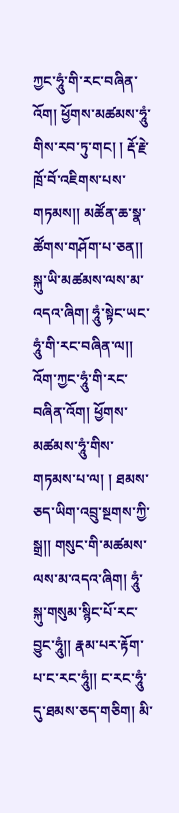ཀྱང་ཧཱུཾ་གི་རང་བཞིན་འོག། ཕྱོགས་མཚམས་ཧཱུཾ་གིས་རབ་ཏུ་གང། ། རྡོ་རྗེ་ཁྲོ་བོ་འཇིགས་པས་གཏམས།། མཚོན་ཆ་སྣ་ཚོགས་གཤོག་པ་ཅན།། སྐུ་ཡི་མཚམས་ལས་མ་འདའ་ཞིག། ཧཱུཾ་སྟེང་ཡང་ཧཱུཾ་གི་རང་བཞིན་ལ།། འོག་ཀྱང་ཧཱུཾ་གི་རང་བཞིན་འོག། ཕྱོགས་མཚམས་ཧཱུཾ་གིས་གཏམས་པ་ལ། ། ཐམས་ཅད་ཡིག་འབྲུ་སྔགས་ཀྱི་སྒྲ།། གསུང་གི་མཚམས་ལས་མ་འདའ་ཞིག། ཧཱུཾ་སྐུ་གསུམ་སྙིང་པོ་རང་བྱུང་ཧཱུཾ།། རྣམ་པར་རྟོག་པ་ང་རང་ཧཱུཾ།། ང་རང་ཧཱུཾ་དུ་ཐམས་ཅད་གཅིག། མི་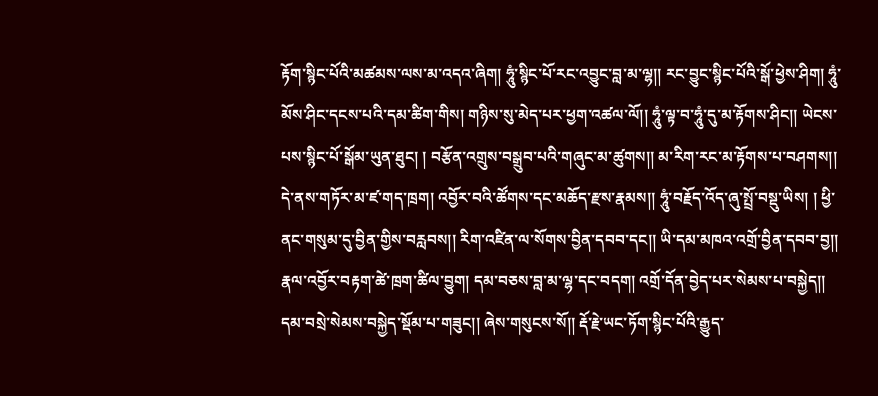རྟོག་སྙིང་པོའི་མཚམས་ལས་མ་འདའ་ཞིག། ཧཱུཾ་སྙིང་པོ་རང་འབྱུང་བླ་མ་ལྷ།། རང་བྱུང་སྙིང་པོའི་སྒོ་ཕྱེས་ཤིག། ཧཱུཾ་མོས་ཤིང་དངས་པའི་དམ་ཚིག་གིས། གཉིས་སུ་མེད་པར་ཕྱག་འཚལ་ལོ།། ཧཱུཾ་ལྟ་བ་ཧཱུཾ་དུ་མ་རྟོགས་ཤིང།། ཡེངས་པས་སྙིང་པོ་སྒོམ་ཡུན་ཐུང། ། བརྩོན་འགྲུས་བསྒྲུབ་པའི་གཞུང་མ་ཚུགས།། མ་རིག་རང་མ་རྟོགས་པ་བཤགས།། དེ་ནས་གཏོར་མ་ཛ་གད་ཁྲག། འབྱོར་བའི་ཚོགས་དང་མཆོད་རྫས་རྣམས།། ཧཱུཾ་བརྗོད་འོད་ཞུ་སྤྲོ་བསྡུ་ཡིས། ། ཕྱི་ནང་གསུམ་དུ་བྱིན་གྱིས་བརླབས།། རིག་འཛིན་ལ་སོགས་བྱིན་དབབ་དང།། ཡི་དམ་མཁའ་འགྲོ་བྱིན་དབབ་བྱ།། རྣལ་འབྱོར་བརྟག་ཚེ་ཁྲག་ཚིལ་བྱུག། དམ་བཅས་བླ་མ་ལྷ་དང་བདག། འགྲོ་དོན་བྱེད་པར་སེམས་པ་བསྐྱེད།། དམ་བསྲེ་སེམས་བསྐྱེད་སྡོམ་པ་གཟུང།། ཞེས་གསུངས་སོ།། རྡོ་རྗེ་ཡང་ཏོག་སྙིང་པོའི་རྒྱུད་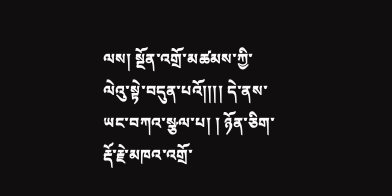ལས། སྔོན་འགྲོ་མཚམས་ཀྱི་ལེའུ་སྟེ་བདུན་པའོ།།།། དེ་ནས་ཡང་བཀའ་སྩལ་པ། ། ཉོན་ཅིག་རྡོ་རྗེ་མཁའ་འགྲོ་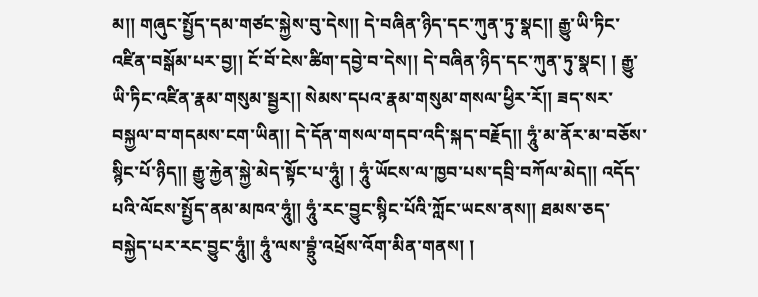མ།། གཞུང་སྤྱོད་དམ་གཙང་སྐྱེས་བུ་དེས།། དེ་བཞིན་ཉིད་དང་ཀུན་ཏུ་སྣང།། རྒྱུ་ཡི་ཏིང་འཛིན་བསྒོམ་པར་བྱ།། ངོ་བོ་ངེས་ཚིག་དབྱེ་བ་དེས།། དེ་བཞིན་ཉིད་དང་ཀུན་ཏུ་སྣང། ། རྒྱུ་ཡི་ཏིང་འཛིན་རྣམ་གསུམ་སྦྱར།། སེམས་དཔའ་རྣམ་གསུམ་གསལ་ཕྱིར་རོ།། ཟད་སར་བསྐྱལ་བ་གདམས་ངག་ཡིན།། དེ་དོན་གསལ་གདབ་འདི་སྐད་བརྗོད།། ཧཱུཾ་མ་ནོར་མ་བཅོས་སྙིང་པོ་ཉིད།། རྒྱུ་རྐྱེན་སྐྱེ་མེད་སྟོང་པ་ཧཱུཾ། ། ཧཱུཾ་ཡོངས་ལ་ཁྱབ་པས་དབྲི་བཀོལ་མེད།། འདོད་པའི་ལོངས་སྤྱོད་ནམ་མཁའ་ཧཱུཾ།། ཧཱུཾ་རང་བྱུང་སྙིང་པོའི་ཀློང་ཡངས་ནས།། ཐམས་ཅད་བསྐྱེད་པར་རང་བྱུང་ཧཱུཾ།། ཧཱུཾ་ལས་བྷྲུཾ་འཕྲོས་འོག་མིན་གནས། །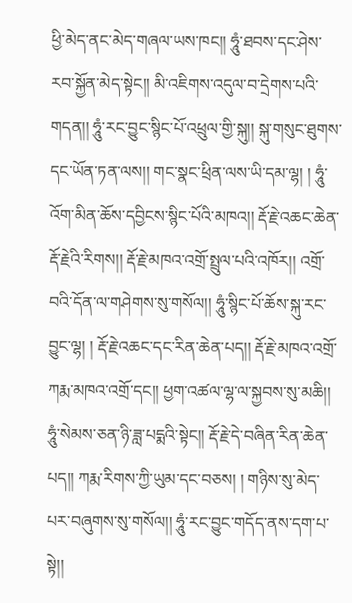ཕྱི་མེད་ནང་མེད་གཞལ་ཡས་ཁང།། ཧཱུཾ་ཐབས་དང་ཤེས་རབ་སྐྱོན་མེད་སྟེང།། མི་འཇིགས་འདུལ་བ་དྲེགས་པའི་གདན།། ཧཱུཾ་རང་བྱུང་སྙིང་པོ་འཕྲུལ་གྱི་སྐུ།། སྐུ་གསུང་ཐུགས་དང་ཡོན་ཏན་ལས།། གང་སྣང་ཕྲིན་ལས་ཡི་དམ་ལྷ། ། ཧཱུཾ་འོག་མིན་ཆོས་དབྱིངས་སྙིང་པོའི་མཁའ།། རྡོ་རྗེ་འཆང་ཆེན་རྡོ་རྗེའི་རིགས།། རྡོ་རྗེ་མཁའ་འགྲོ་སྤྲུལ་པའི་འཁོར།། འགྲོ་བའི་དོན་ལ་གཤེགས་སུ་གསོལ།། ཧཱུཾ་སྙིང་པོ་ཆོས་སྐུ་རང་བྱུང་ལྷ། ། རྡོ་རྗེ་འཆང་དང་རིན་ཆེན་པད།། རྡོ་རྗེ་མཁའ་འགྲོ་ཀརྨ་མཁའ་འགྲོ་དང།། ཕྱག་འཚལ་ལྷ་ལ་སྐྱབས་སུ་མཆི།། ཧཱུཾ་སེམས་ཅན་ཉི་ཟླ་པདྨའི་སྟེང།། རྡོ་རྗེ་དེ་བཞིན་རིན་ཆེན་པད།། ཀརྨ་རིགས་ཀྱི་ཡུམ་དང་བཅས། ། གཉིས་སུ་མེད་པར་བཞུགས་སུ་གསོལ།། ཧཱུཾ་རང་བྱུང་གདོད་ནས་དག་པ་སྟེ།།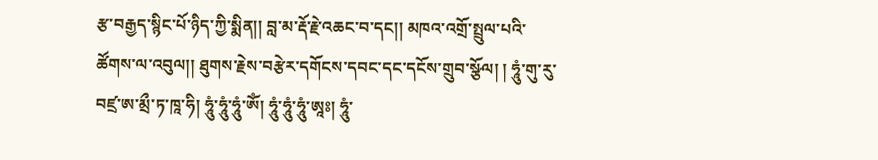རྩ་བརྒྱད་སྙིང་པོ་ཉིད་ཀྱི་སྨིན།། བླ་མ་རྡོ་རྗེ་འཆང་བ་དང།། མཁའ་འགྲོ་སྤྲུལ་པའི་ཚོགས་ལ་འབུལ།། ཐུགས་རྗེས་བརྩེར་དགོངས་དབང་དང་དངོས་གྲུབ་སྩོལ། ། ཧཱུཾ་གུ་རུ་བཛྲ་ཨ་མྲྀ་ཏ་ཁཱ་ཧི། ཧཱུཾ་ཧཱུཾ་ཧཱུཾ་ཨོཾ། ཧཱུཾ་ཧཱུཾ་ཧཱུཾ་ཨཱཿ། ཧཱུཾ་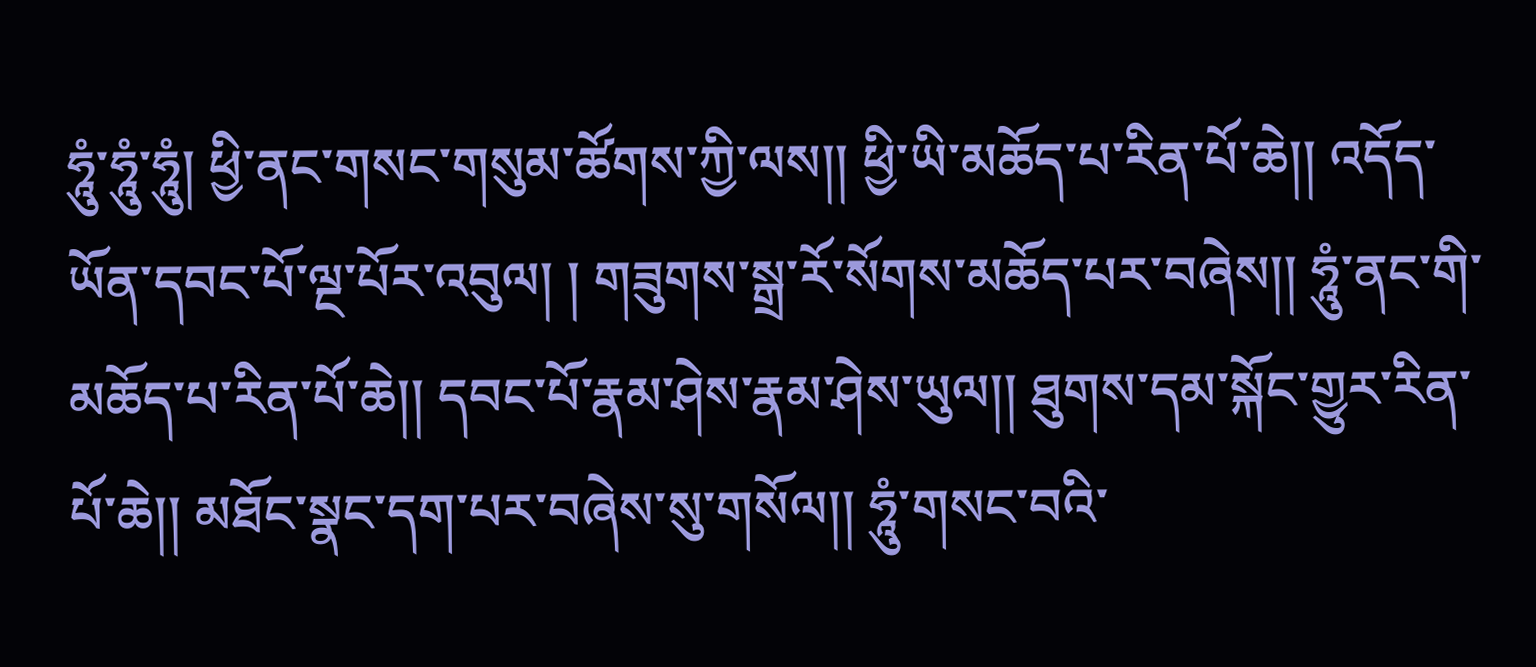ཧཱུཾ་ཧཱུཾ་ཧཱུཾ། ཕྱི་ནང་གསང་གསུམ་ཚོགས་ཀྱི་ལས།། ཕྱི་ཡི་མཆོད་པ་རིན་པོ་ཆེ།། འདོད་ཡོན་དབང་པོ་ལྔ་པོར་འབུལ། ། གཟུགས་སྒྲ་རོ་སོགས་མཆོད་པར་བཞེས།། ཧཱུཾ་ནང་གི་མཆོད་པ་རིན་པོ་ཆེ།། དབང་པོ་རྣམ་ཤེས་རྣམ་ཤེས་ཡུལ།། ཐུགས་དམ་སྐོང་གྱུར་རིན་པོ་ཆེ།། མཐོང་སྣང་དག་པར་བཞེས་སུ་གསོལ།། ཧཱུཾ་གསང་བའི་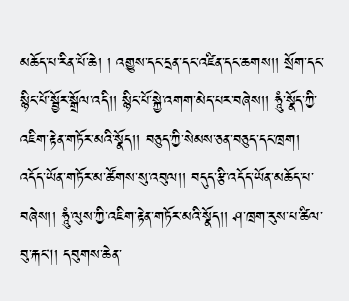མཆོད་པ་རིན་པོ་ཆེ། ། འགྱུས་དང་དྲན་དང་འཛིན་དང་ཆགས།། སྲོག་དང་སྙིང་པོ་སྦྱོར་སྒྲོལ་འདི།། སྙིང་པོ་སྐྱེ་འགག་མེད་པར་བཞེས།། ཧཱུཾ་སྣོད་ཀྱི་འཇིག་རྟེན་གཏོར་མའི་སྣོད།། བཅུད་ཀྱི་སེམས་ཅན་བཅུད་དང་ཁྲག། འདོད་ཡོན་གཏོར་མ་ཚོགས་སུ་འབུལ།། བདུད་རྩི་འདོད་ཡོན་མཆོད་པ་བཞེས།། ཧཱུཾ་ལུས་ཀྱི་འཇིག་རྟེན་གཏོར་མའི་སྣོད།། ཤ་ཁྲག་རུས་པ་ཚིལ་བུ་རྐང།། དབུགས་ཆེན་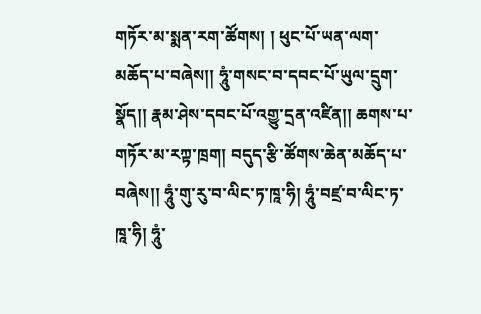གཏོར་མ་སྨན་རག་ཚོགས། ། ཕུང་པོ་ཡན་ལག་མཆོད་པ་བཞེས།། ཧཱུཾ་གསང་བ་དབང་པོ་ཡུལ་དྲུག་སྣོད།། རྣམ་ཤེས་དབང་པོ་འགྱུ་དྲན་འཛིན།། ཆགས་པ་གཏོར་མ་རཀྟ་ཁྲག། བདུད་རྩི་ཚོགས་ཆེན་མཆོད་པ་བཞེས།། ཧཱུཾ་གུ་རུ་བ་ལིང་ཏ་ཁཱ་ཧི། ཧཱུཾ་བཛྲ་བ་ལིང་ཏ་ཁཱ་ཧི། ཧཱུཾ་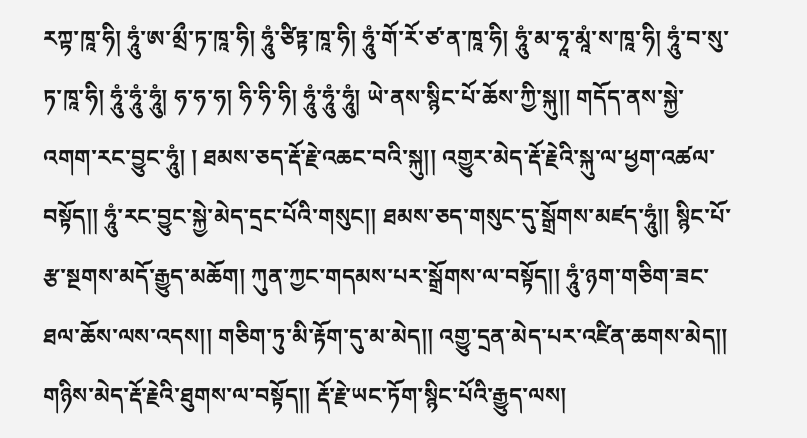རཀྟ་ཁཱ་ཧི། ཧཱུཾ་ཨ་མྲྀ་ཏ་ཁཱ་ཧི། ཧཱུཾ་ཙིཏྟ་ཁཱ་ཧི། ཧཱུཾ་གོ་རོ་ཙ་ན་ཁཱ་ཧི། ཧཱུཾ་མ་ཧཱ་མཱཾ་ས་ཁཱ་ཧི། ཧཱུཾ་བ་སུ་ཏ་ཁཱ་ཧི། ཧཱུཾ་ཧཱུཾ་ཧཱུཾ། ཧ་ཧ་ཧ། ཧི་ཧི་ཧི། ཧཱུཾ་ཧཱུཾ་ཧཱུཾ། ཡེ་ནས་སྙིང་པོ་ཆོས་ཀྱི་སྐུ།། གདོད་ནས་སྐྱེ་འགག་རང་བྱུང་ཧཱུཾ། ། ཐམས་ཅད་རྡོ་རྗེ་འཆང་བའི་སྐུ།། འགྱུར་མེད་རྡོ་རྗེའི་སྐུ་ལ་ཕྱག་འཚལ་བསྟོད།། ཧཱུཾ་རང་བྱུང་སྐྱེ་མེད་དྲང་པོའི་གསུང།། ཐམས་ཅད་གསུང་དུ་སྒྲོགས་མཛད་ཧཱུཾ།། སྙིང་པོ་རྩ་སྔགས་མདོ་རྒྱུད་མཆོག། ཀུན་ཀྱང་གདམས་པར་སྒྲོགས་ལ་བསྟོད།། ཧཱུཾ་ཉག་གཅིག་ཟང་ཐལ་ཆོས་ལས་འདས།། གཅིག་ཏུ་མི་རྟོག་དུ་མ་མེད།། འགྱུ་དྲན་མེད་པར་འཛིན་ཆགས་མེད།། གཉིས་མེད་རྡོ་རྗེའི་ཐུགས་ལ་བསྟོད།། རྡོ་རྗེ་ཡང་ཏོག་སྙིང་པོའི་རྒྱུད་ལས།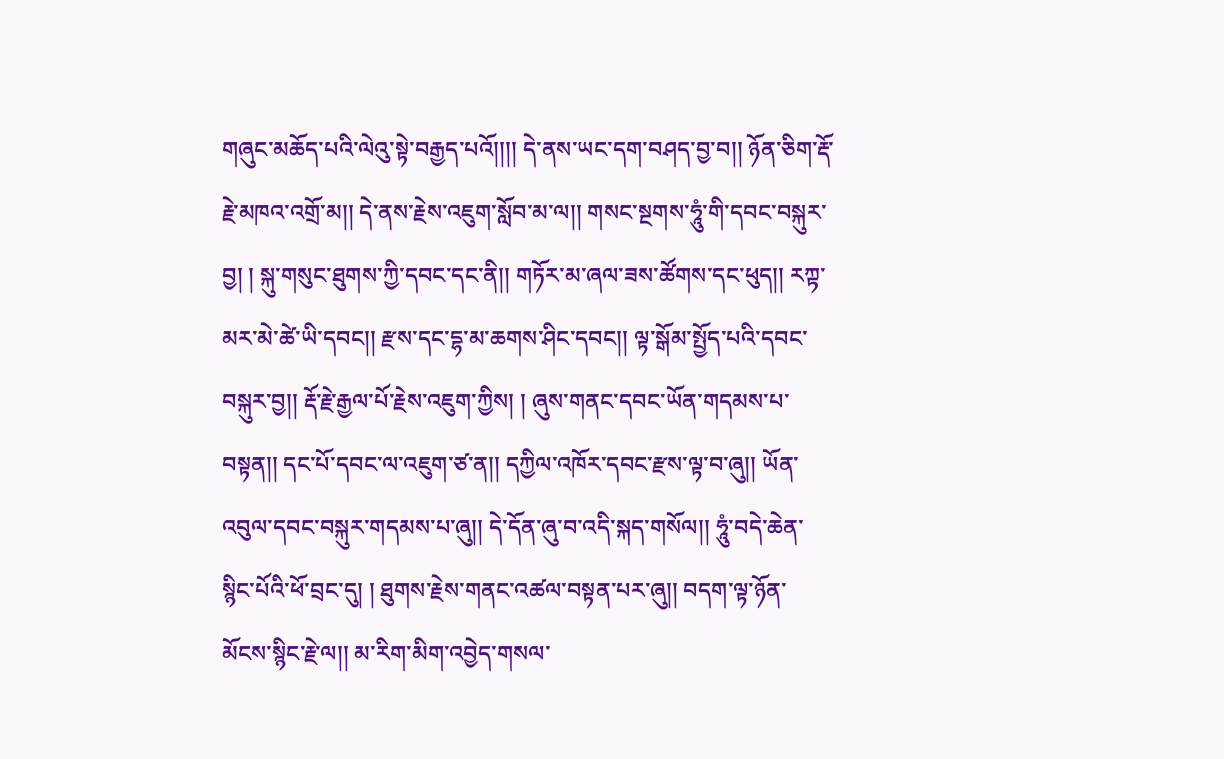གཞུང་མཆོད་པའི་ལེའུ་སྟེ་བརྒྱད་པའོ།།།། དེ་ནས་ཡང་དག་བཤད་བྱ་བ།། ཉོན་ཅིག་རྡོ་རྗེ་མཁའ་འགྲོ་མ།། དེ་ནས་རྗེས་འཇུག་སློབ་མ་ལ།། གསང་སྔགས་ཧཱུཾ་གི་དབང་བསྐུར་བྱ། ། སྐུ་གསུང་ཐུགས་ཀྱི་དབང་དང་ནི།། གཏོར་མ་ཞལ་ཟས་ཚོགས་དང་ཕུད།། རཀྟ་མར་མེ་ཚེ་ཡི་དབང།། རྫས་དང་དྷ་མ་ཆགས་ཤིང་དབང།། ལྟ་སྒོམ་སྤྱོད་པའི་དབང་བསྐུར་བྱ།། རྡོ་རྗེ་རྒྱལ་པོ་རྗེས་འཇུག་ཀྱིས། ། ཞུས་གནང་དབང་ཡོན་གདམས་པ་བསྟན།། དང་པོ་དབང་ལ་འཇུག་ཙ་ན།། དཀྱིལ་འཁོར་དབང་རྫས་ལྟ་བ་ཞུ།། ཡོན་འབུལ་དབང་བསྐུར་གདམས་པ་ཞུ།། དེ་དོན་ཞུ་བ་འདི་སྐད་གསོལ།། ཧཱུཾ་བདེ་ཆེན་སྙིང་པོའི་ཕོ་བྲང་དུ། ། ཐུགས་རྗེས་གནང་འཚལ་བསྟན་པར་ཞུ།། བདག་ལྟ་ཉོན་མོངས་སྙིང་རྗེ་ལ།། མ་རིག་མིག་འབྱེད་གསལ་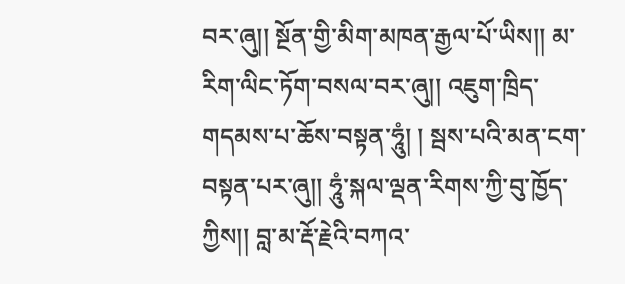བར་ཞུ།། སྔོན་གྱི་མིག་མཁན་རྒྱལ་པོ་ཡིས།། མ་རིག་ལིང་ཏོག་བསལ་བར་ཞུ།། འཇུག་ཁྲིད་གདམས་པ་ཆོས་བསྟན་ཧཱུཾ། ། སྦས་པའི་མན་ངག་བསྟན་པར་ཞུ།། ཧཱུཾ་སྐལ་ལྡན་རིགས་ཀྱི་བུ་ཁྱོད་ཀྱིས།། བླ་མ་རྡོ་རྗེའི་བཀའ་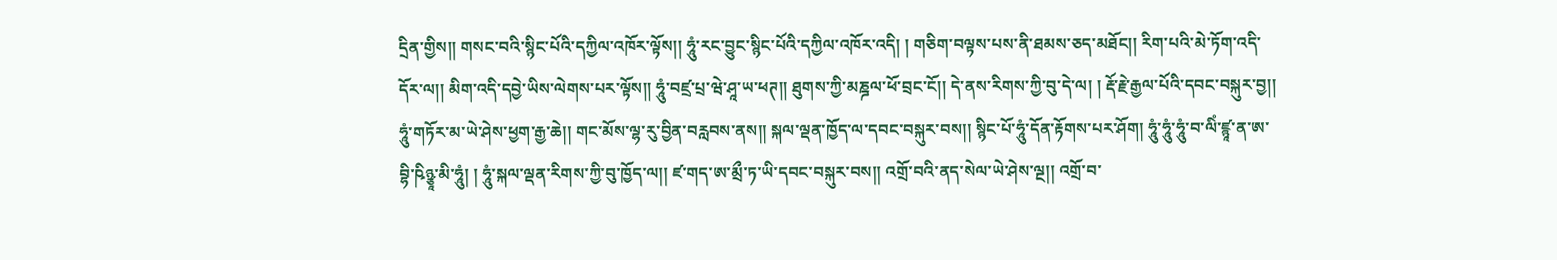དྲིན་གྱིས།། གསང་བའི་སྙིང་པོའི་དཀྱིལ་འཁོར་ལྟོས།། ཧཱུཾ་རང་བྱུང་སྙིང་པོའི་དཀྱིལ་འཁོར་འདི། ། གཅིག་བལྟས་པས་ནི་ཐམས་ཅད་མཐོང།། རིག་པའི་མེ་ཏོག་འདི་དོར་ལ།། མིག་འདི་དབྱེ་ཡིས་ལེགས་པར་ལྟོས།། ཧཱུཾ་བཛྲ་པྲ་ཝེ་ཤཱ་ཡ་ཕཊ།། ཐུགས་ཀྱི་མཎྜལ་ཕོ་བྲང་ངོ།། དེ་ནས་རིགས་ཀྱི་བུ་དེ་ལ། ། རྡོ་རྗེ་རྒྱལ་པོའི་དབང་བསྐུར་བྱ།། ཧཱུཾ་གཏོར་མ་ཡེ་ཤེས་ཕྱག་རྒྱ་ཆེ།། གང་མོས་ལྷ་རུ་བྱིན་བརླབས་ནས།། སྐལ་ལྡན་ཁྱོད་ལ་དབང་བསྐུར་བས།། སྙིང་པོ་ཧཱུཾ་དོན་རྟོགས་པར་ཤོག། ཧཱུཾ་ཧཱུཾ་ཧཱུཾ་བ་ལིཾ་ཛྙཱ་ན་ཨ་བྷི་ཥིཉྩཱ་མི་ཧཱུཾ། ། ཧཱུཾ་སྐལ་ལྡན་རིགས་ཀྱི་བུ་ཁྱོད་ལ།། ཛ་གད་ཨ་མྲྀ་ཏ་ཡི་དབང་བསྐུར་བས།། འགྲོ་བའི་ནད་སེལ་ཡེ་ཤེས་ལྔ།། འགྲོ་བ་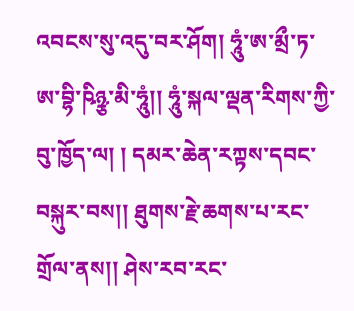འབངས་སུ་འདུ་བར་ཤོག། ཧཱུཾ་ཨ་མྲྀ་ཏ་ཨ་བྷི་ཥིཉྩ་མི་ཧཱུཾ།། ཧཱུཾ་སྐལ་ལྡན་རིགས་ཀྱི་བུ་ཁྱོད་ལ། ། དམར་ཆེན་རཀྟས་དབང་བསྐུར་བས།། ཐུགས་རྗེ་ཆགས་པ་རང་གྲོལ་ནས།། ཤེས་རབ་རང་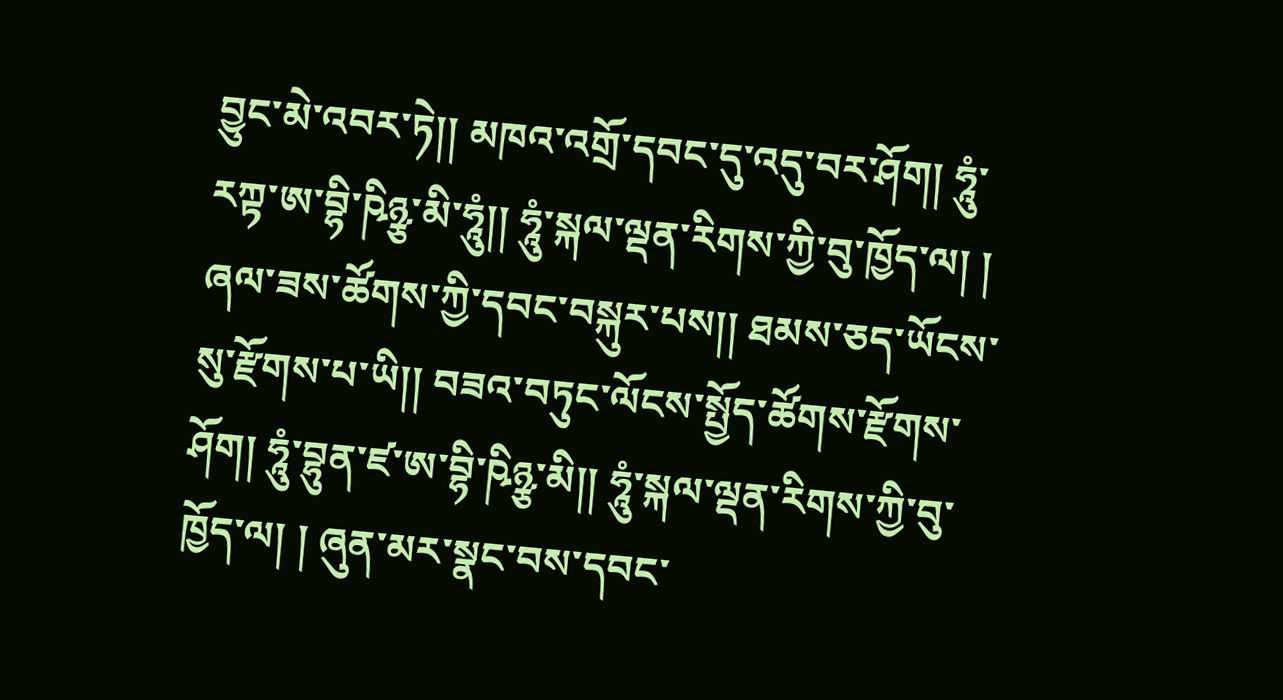བྱུང་མེ་འབར་ཏེ།། མཁའ་འགྲོ་དབང་དུ་འདུ་བར་ཤོག། ཧཱུཾ་རཀྟ་ཨ་བྷི་ཥིཉྩ་མི་ཧཱུཾ།། ཧཱུཾ་སྐལ་ལྡན་རིགས་ཀྱི་བུ་ཁྱོད་ལ། ། ཞལ་ཟས་ཚོགས་ཀྱི་དབང་བསྐུར་པས།། ཐམས་ཅད་ཡོངས་སུ་རྫོགས་པ་ཡི།། བཟའ་བཏུང་ལོངས་སྤྱོད་ཚོགས་རྫོགས་ཤོག། ཧཱུཾ་བྷུན་ཛ་ཨ་བྷི་ཥིཉྩ་མི།། ཧཱུཾ་སྐལ་ལྡན་རིགས་ཀྱི་བུ་ཁྱོད་ལ། ། ཞུན་མར་སྣང་བས་དབང་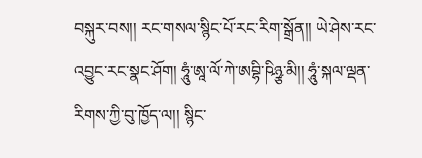བསྐུར་བས།། རང་གསལ་སྙིང་པོ་རང་རིག་སྒྲོན།། ཡེ་ཤེས་རང་འབྱུང་རང་སྣང་ཤོག། ཧཱུཾ་ཨཱ་ལོ་ཀེ་ཨབྷི་ཥིཉྩ་མི།། ཧཱུཾ་སྐལ་ལྡན་རིགས་ཀྱི་བུ་ཁྱོད་ལ།། སྙིང་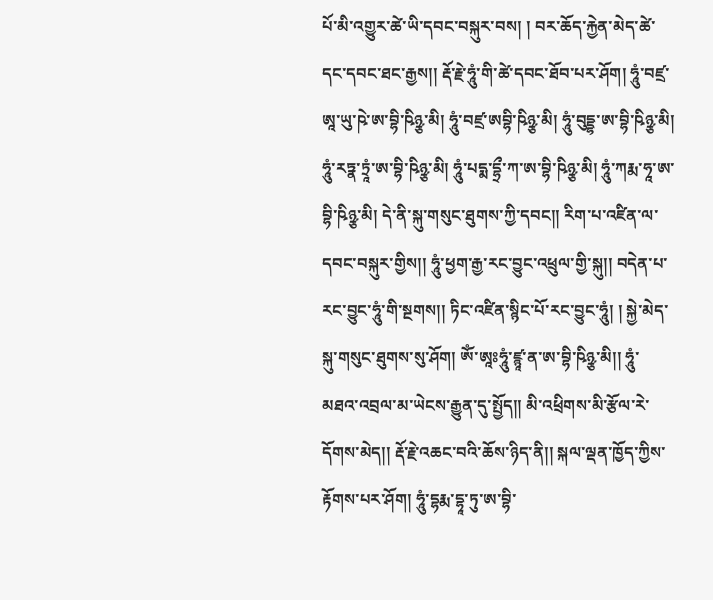པོ་མི་འགྱུར་ཚེ་ཡི་དབང་བསྐུར་བས། ། བར་ཆོད་རྐྱེན་མེད་ཚེ་དང་དབང་ཐང་རྒྱས།། རྡོ་རྗེ་ཧཱུཾ་གི་ཚེ་དབང་ཐོབ་པར་ཤོག། ཧཱུཾ་བཛྲ་ཨཱ་ཡུ་ཥེ་ཨ་བྷི་ཥིཉྩ་མི། ཧཱུཾ་བཛྲ་ཨབྷི་ཥིཉྩ་མི། ཧཱུཾ་བུདྡྷ་ཨ་བྷི་ཥིཉྩ་མི། ཧཱུཾ་རཏྣ་ཏྲཱཾ་ཨ་བྷི་ཥིཉྩ་མི། ཧཱུཾ་པདྨ་དྷྲྀ་ཀ་ཨ་བྷི་ཥིཉྩ་མི། ཧཱུཾ་ཀརྨ་ཧཱ་ཨ་བྷི་ཥིཉྩ་མི། དེ་ནི་སྐུ་གསུང་ཐུགས་ཀྱི་དབང།། རིག་པ་འཛིན་ལ་དབང་བསྐུར་གྱིས།། ཧཱུཾ་ཕྱག་རྒྱ་རང་བྱུང་འཕྲུལ་གྱི་སྐུ།། བདེན་པ་རང་བྱུང་ཧཱུཾ་གི་སྔགས།། ཏིང་འཛིན་སྙིང་པོ་རང་བྱུང་ཧཱུཾ། ། སྐྱེ་མེད་སྐུ་གསུང་ཐུགས་སུ་ཤོག། ཨོཾ་ཨཱཿཧཱུཾ་ཛྙཱ་ན་ཨ་བྷི་ཥིཉྩ་མི།། ཧཱུཾ་མཐའ་འབྲལ་མ་ཡེངས་རྒྱུན་དུ་སྤྱོད།། མི་འཕྲིགས་མི་རྩོལ་རེ་དོགས་མེད།། རྡོ་རྗེ་འཆང་བའི་ཆོས་ཉིད་ནི།། སྐལ་ལྡན་ཁྱོད་ཀྱིས་རྟོགས་པར་ཤོག། ཧཱུཾ་དྷརྨ་དྷཱ་ཏུ་ཨ་བྷི་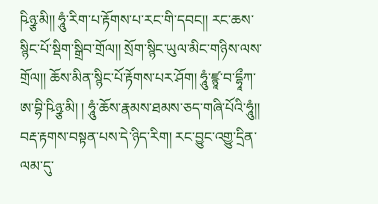ཥིཉྩ་མི།། ཧཱུཾ་རིག་པ་རྟོགས་པ་རང་གི་དབང།། རང་ཆས་སྙིང་པོ་སྡིག་སྒྲིབ་གྲོལ།། སྲོག་སྙིང་ཡུལ་མིང་གཉིས་ལས་གྲོལ།། ཆོས་མིན་སྙིང་པོ་རྟོགས་པར་ཤོག། ཧཱུཾ་ཛྙཱ་བ་དྷཱྀཀ་ཨ་བྷི་ཥིཉྩ་མི། ། ཧཱུཾ་ཆོས་རྣམས་ཐམས་ཅད་གཞི་པོའི་ཧཱུཾ།། བརྡ་རྟགས་བསྟན་པས་དེ་ཉིད་རིག། རང་བྱུང་འགྱུ་དྲིན་ལམ་དུ་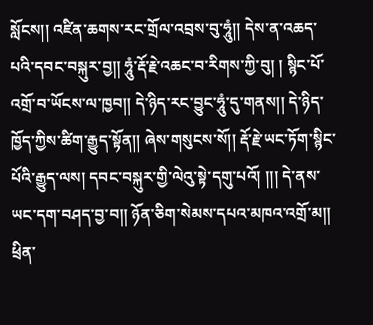སློངས།། འཛིན་ཆགས་རང་གྲོལ་འབྲས་བུ་ཧཱུཾ།། དེས་ན་འཆད་པའི་དབང་བསྐུར་བྱ།། ཧཱུཾ་རྡོ་རྗེ་འཆང་བ་རིགས་ཀྱི་བུ། ། སྙིང་པོ་འགྲོ་བ་ཡོངས་ལ་ཁྱབ།། དེ་ཉིད་རང་བྱུང་ཧཱུཾ་དུ་གནས།། དེ་ཉིད་ཁྱོད་ཀྱིས་ཚིག་རྒྱུད་སྟོན།། ཞེས་གསུངས་སོ།། རྡོ་རྗེ་ཡང་ཏོག་སྙིང་པོའི་རྒྱུད་ལས། དབང་བསྐུར་གྱི་ལེའུ་སྟེ་དགུ་པའོ། །།། དེ་ནས་ཡང་དག་བཤད་བྱ་བ།། ཉོན་ཅིག་སེམས་དཔའ་མཁའ་འགྲོ་མ།། ཕྲིན་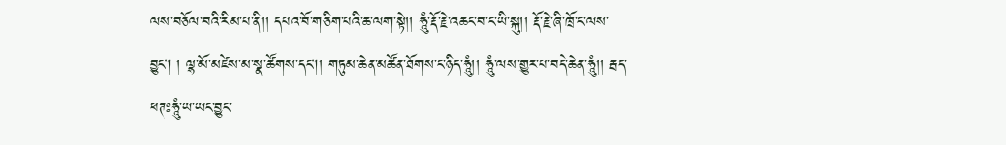ལས་བཅོལ་བའི་རིམ་པ་ནི།། དཔའ་བོ་གཅིག་པའི་ཆ་ལག་སྟེ།། ཧཱུཾ་རྡོ་རྗེ་འཆང་བ་ང་ཡི་སྐུ།། རྡོ་རྗེ་ཞི་ཁྲོ་ང་ལས་བྱུང། ། ལྷ་མོ་མཛེས་མ་སྣ་ཚོགས་དང།། གཏུམ་ཆེན་མཚོན་ཐོགས་ང་ཉིད་ཧཱུཾ།། ཧཱུཾ་ལས་གྱུར་པ་བདེ་ཆེན་ཧཱུཾ།། རྦད་ཕཊཿཧཱུཾ་ཡ་ཡང་བྱུང་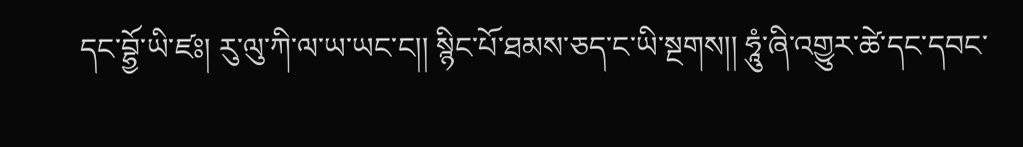དང་བྷྱོ་ཡི་ཛཿ། རུ་ལུ་ཀི་ལ་ཡ་ཡང་ང།། སྙིང་པོ་ཐམས་ཅད་ང་ཡི་སྔགས།། ཧཱུཾ་ཞི་འགྱུར་ཚེ་དང་དབང་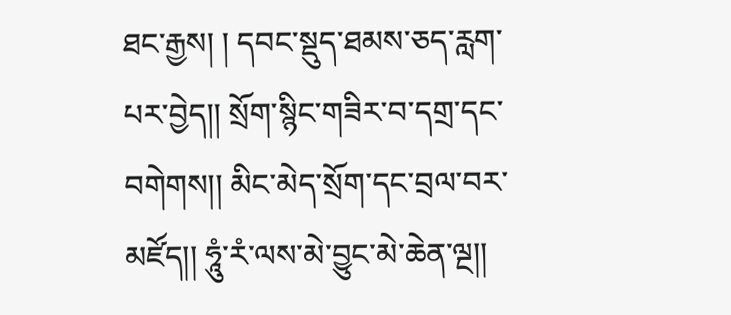ཐང་རྒྱས། ། དབང་སྡུད་ཐམས་ཅད་རླག་པར་བྱེད།། སྲོག་སྙིང་གཟིར་བ་དགྲ་དང་བགེགས།། མིང་མེད་སྲོག་དང་བྲལ་བར་མཛོད།། ཧཱུཾ་རཾ་ལས་མེ་བྱུང་མེ་ཆེན་ལྔ།།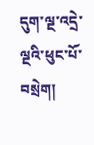དུག་ལྔ་འདྲེ་ལྔའི་ཕུང་པོ་བསྲེག།